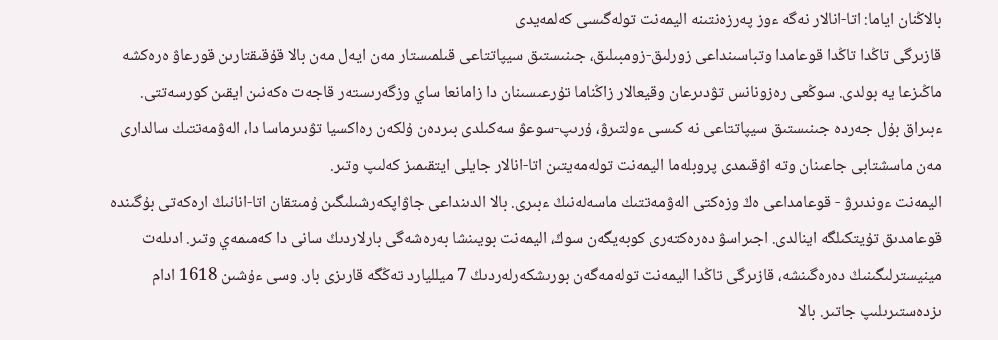بالاڭنان اياما: اتا-انالار نەگە ءوز پەرزەنتىنە اليمەنت تولەگىسى كەلمەيدى
قازىرگى تاڭدا تاڭدا قوعامدا وتباسىنداعى زورلىق-زومبىلىق، جىنىستىق سيپاتتاعى قىلمىستار مەن ايەل مەن بالا قۇقىقتارىن قورعاۋ ەرەكشە ماڭىزعا يە بولدى. سوڭعى رەزونانس تۋدىرعان وقيعالار زاڭناما تۇرعىسىنان دا زامانعا ساي وزگەرىستەر قاجەت ەكەنىن ايقىن كورسەتتى.
ءبىراق بۇل جەردە جىنىستىق سيپاتتاعى نە كىسى ءولتىرۋ، ۇرىپ-سوعۋ سەكىلدى بىردەن ۇلكەن رەاكسيا تۋدىرماسا دا، الەۋمەتتىك سالدارى مەن ماسشتابى جاعىنان وتە اۋقىمدى پروبلەما اليمەنت تولەمەيتىن اتا-انالار جايلى ايتقىمىز كەلىپ وتىر.
اليمەنت ءوندىرۋ - قوعامداعى ەڭ وزەكتى الەۋمەتتىك ماسەلەنىڭ ءبىرى. بالا الدىنداعى جاۋاپكەرشىلىگىن ۇمىتقان اتا-انانىڭ ارەكەتى بۇگىندە قوعامدىق تۇيتكىلگە اينالدى. اجىراسۋ دەرەكتەرى كوبەيگەن سوڭ، اليمەنت بويىنشا بەرەشەگى بارلاردىڭ سانى دا كەمىمەي وتىر. ادىلەت مينيسترلىگىنىڭ دەرەگىنشە، قازىرگى تاڭدا اليمەنت تولەمەگەن بورىشكەرلەردىڭ 7 ميلليارد تەڭگە قارىزى بار. وسى ءۇشىن 1618 ادام ىزدەستىرىلىپ جاتىر. بالا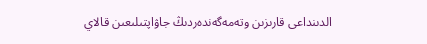الدىنداعى قارىزىن وتەمەگەندەردىڭ جاۋاپتىلىعىن قالاي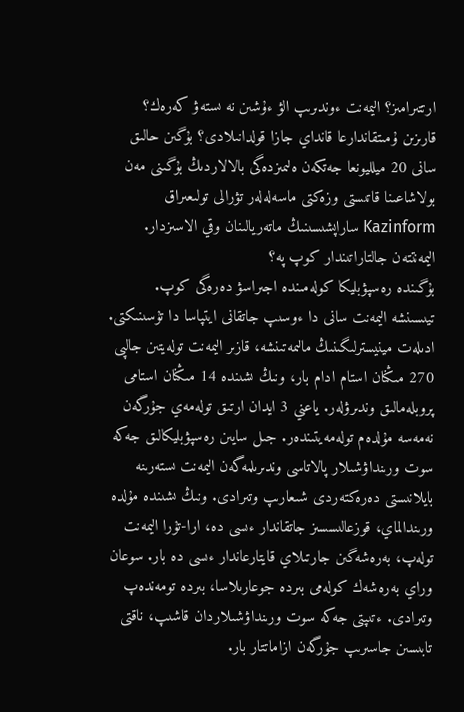ارتتىرامىز؟ اليمەنت ءوندىرىپ الۋ ءۇشىن نە ىستەۋ كەرەك؟ قارىزىن ۇمىتقاندارعا قانداي جازا قولدانىلادى؟ بۇگىن حالىق سانى 20 ميلليونعا جەتكەن ەلىمىزدەگى بالالاردىڭ بۇگىنى مەن بولاشاعىنا قاتىستى وزەكتى ماسەلەلەر تۋرالى تولىعىراق Kazinform ساراپشىسىنىڭ ماتەريالىنان وقي الاسىزدار.
اليمەنتتەن جالتاراتىندار كوپ پە؟
بۇگىندە رەسپۋبليكا كولەمىندە اجىراسۋ دەرەگى كوپ. تيىسىنشە اليمەنت سانى دا ءوسىپ جاتقانى ايتپاسا دا تۇسىنىكتى. ادىلەت مينيسترلىگىنىڭ مالىمەتىنشە، قازىر اليمەنت تولەيتىن جالپى 270 مىڭنان استام ادام بار، ونىڭ ىشىندە 14 مىڭنان استامى پروبلەمالىق وندىرۋلەر. ياعني 3 ايدان ارتىق تولەمەي جۇرگەن نەمەسە مۇلدەم تولەمەيتىندەر. جىل سايىن رەسپۋبليكالىق جەكە سوت ورىنداۋشىلار پالاتاسى وندىرىلمەگەن اليمەنت ىستەرىنە بايلانىستى دەرەكتەردى شىعارىپ وتىرادى. ونىڭ ىشىندە مۇلدە ورىندالماي، قوزعالىسسىز جاتقاندار ءىسى دە، ارا-تۇرا اليمەنت تولەپ، بەرەشەگىن جارتىلاي قايتارعاندار ءىسى دە بار. سوعان وراي بەرەشەك كولەمى بىردە جوعارىلاسا، بىردە تومەندەپ وتىرادى. ءتىپتى جەكە سوت ورىنداۋشىلاردان قاشىپ، ناقتى تابىسىن جاسىرىپ جۇرگەن ازاماتتار بار.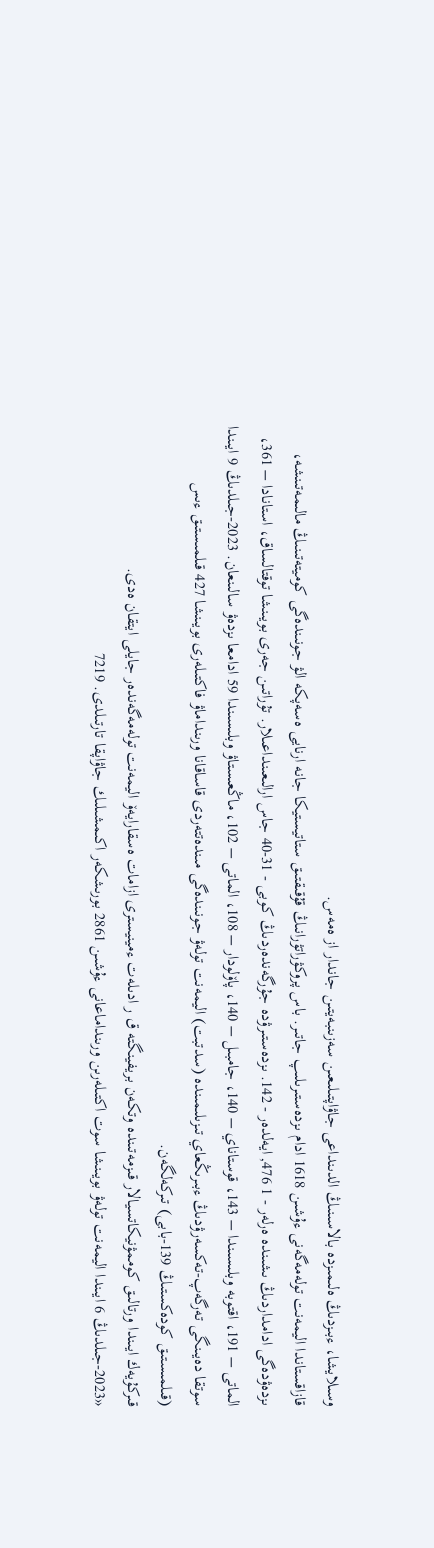وسىلايشا، ءبىزدىڭ ەلىمىزدە بالاسىنىڭ الدىنداعى جاۋاپتىلىعىن سەزىنبەيتىن جاندار از ەمەس.
قازاقستاندا اليمەنت تولەمەگەنى ءۇشىن 1618 ادام ىزدەستىرىلىپ جاتىر. باس پروكۋراتۋرانىڭ قۇقىقتىق ستاتيستيكا جانە ارنايى ەسەپكە الۋ جونىندەگى كوميتەتىنىڭ مالىمەتىنشە، ىزدەۋدەگى ادامداردىڭ ىشىندە ەرلەر - 1 476, ايەلدەر - 142. ىزدەستىرۋدە جۇرگەندەردىڭ كوبى - 31-40 جاس ارالىعىنداعىلار. تۇراتىن جەرى بويىنشا توقتالساق، استانادا – 361، الماتى – 191، اقتوبە وبلىسىندا – 143، قوستاناي – 140، جامبىل – 140، پاۆلودار – 108، الماتى – 102، ماڭعىستاۋ وبلىسىندا 59 ادامعا ىزدەۋ سالىنعان. 2023-جىلدىڭ 9 ايىندا سوتقا دەيىنگى تەرگەپ-تەكسەرۋدىڭ ءبىرىڭعاي تىزىلىمىندە (سدتبت) اليمەنت تولەۋ جونىندەگى مىندەتتەردى قاساقانا ورىنداماۋ فاكتىلەرى بويىنشا 427 قىلمىستىق ءىس (قىلمىستىق كودەكستىڭ 139-بابى) تىركەلگەن.
قىركۇيەك ايىندا ورتالىق كوممۋنيكاتسيالار قىزمەتىندە وتكەن بريفينگتە ق ر ادىلەت ءمينيسترى ازامات ەسقارايەۆ اليمەنت تولەمەگەندەر جايلى ايتقان ەدى.
«2023-جىلدىڭ 6 ايىندا اليمەنت تولەۋ بويىنشا سوت اكتىلەرىن ورىنداماعانى ءۇشىن 2861 بورىشكەر اكىمشىلىك جاۋاپقا تارتىلدى. 7219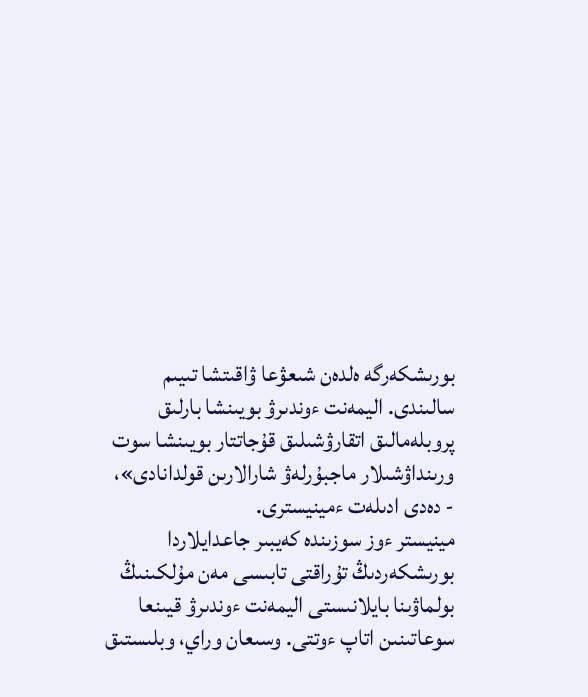بورىشكەرگە ەلدەن شىعۋعا ۋاقىتشا تىيىم سالىندى. اليمەنت ءوندىرۋ بويىنشا بارلىق پروبلەمالىق اتقارۋشىلىق قۇجاتتار بويىنشا سوت ورىنداۋشىلار ماجبۇرلەۋ شارالارىن قولدانادى»، - دەدى ادىلەت ءمينيسترى.
مينيستر ءوز سوزىندە كەيبىر جاعدايلاردا بورىشكەردىڭ تۇراقتى تابىسى مەن مۇلكىنىڭ بولماۋىنا بايلانىستى اليمەنت ءوندىرۋ قيىنعا سوعاتىنىن اتاپ ءوتتى. وسىعان وراي، وبلىستىق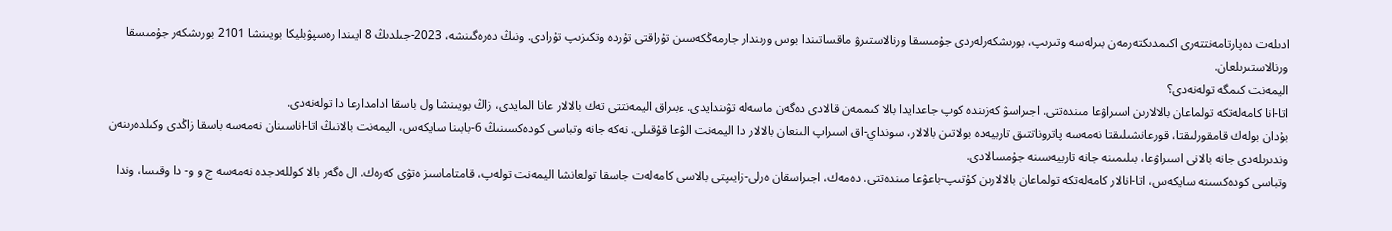ادىلەت دەپارتامەنتتەرى اكىمدىكتەرمەن بىرلەسە وتىرىپ، بورىشكەرلەردى جۇمىسقا ورنالاستىرۋ ماقساتىندا بوس ورىندار جارمەڭكەسىن تۇراقتى تۇردە وتكىزىپ تۇرادى. ونىڭ دەرەگىنشە، 2023-جىلدىڭ 8 ايىندا رەسپۋبليكا بويىنشا 2101 بورىشكەر جۇمىسقا ورنالاستىرىلعان.
اليمەنت كىمگە تولەنەدى؟
اتا-انا كامەلەتكە تولماعان بالالارىن اسىراۋعا مىندەتتى. اجىراسۋ كەزىندە كوپ جاعدايدا بالا كىممەن قالادى دەگەن ماسەلە تۋىندايدى. ءبىراق اليمەنتتى تەك بالالار عانا المايدى، زاڭ بويىنشا ول باسقا ادامدارعا دا تولەنەدى.
بۇدان بولەك قامقورلىقتا، قورعانشىلىقتا نەمەسە پاتروناتتىق تاربيەدە بولاتىن بالالار، سونداي-اق اسىراپ الىنعان بالالار دا اليمەنت الۋعا قۇقىلى. نەكە جانە وتباسى كودەكسىنىڭ 6-بابىنا سايكەس، اليمەنت بالانىڭ اتا-اناسىنان نەمەسە باسقا زاڭدى وكىلدەرىنەن وندىرىلەدى جانە بالانى اسىراۋعا، بىلىمىنە جانە تاربيەسىنە جۇمسالادى.
وتباسى كودەكسىنە سايكەس، اتا-انالار كامەلەتكە تولماعان بالالارىن كۇتىپ-باعۋعا مىندەتتى. دەمەك، اجىراسقان ەرلى-زايىپتى بالاسى كامەلەت جاسقا تولعانشا اليمەنت تولەپ، قامتاماسىز ەتۋى كەرەك. ال ەگەر بالا كوللەدجدە نەمەسە ج و و- دا وقىسا، وندا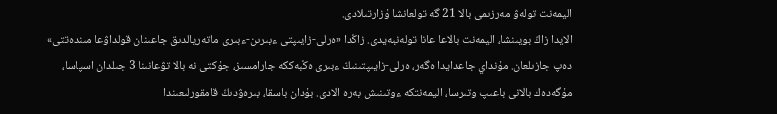اليمەنت تولەۋ مەرزىمى بالا 21 گە تولعانشا ۇزارتىلادى.
الايدا زاڭ بويىنشا، اليمەنت بالاعا عانا تولەنبەيدى. زاڭدا «ەرلى-زايىپتى ءبىرىن-ءبىرى ماتەريالدىق جاعىنان قولداۋعا مىندەتتى» دەپ جازىلعان. مۇنداي جاعدايدا ەگەر، ەرلى-زايىپتىنىڭ ءبىرى ەڭبەككە جارامسىز، جۇكتى نە بالا تۋعانىنا 3 جىلدان اسپاسا، مۇگەدەك بالانى باعىپ وتىرسا، اليمەنتكە ءوتىنىش بەرە الادى. بۇدان باسقا، بىرەۋدىڭ قامقورلىعىندا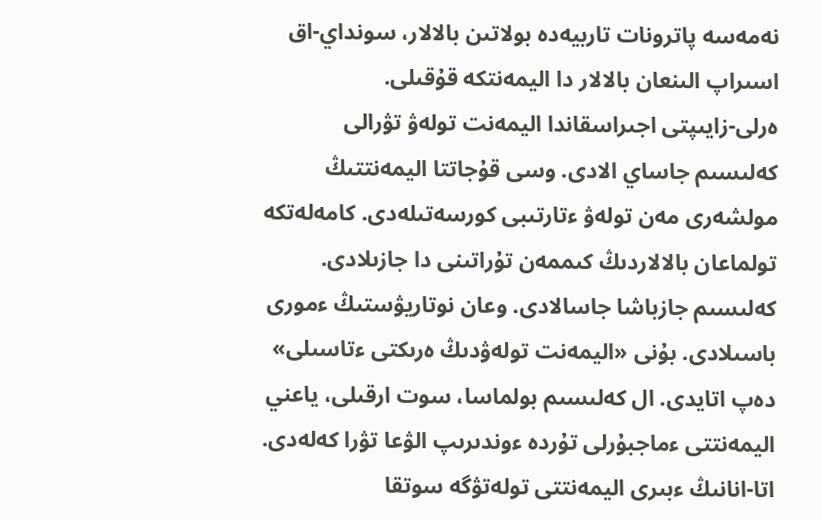نەمەسە پاترونات تاربيەدە بولاتىن بالالار، سونداي-اق اسىراپ الىنعان بالالار دا اليمەنتكە قۇقىلى.
ەرلى-زايىپتى اجىراسقاندا اليمەنت تولەۋ تۋرالى كەلىسىم جاساي الادى. وسى قۇجاتتا اليمەنتتىڭ مولشەرى مەن تولەۋ ءتارتىبى كورسەتىلەدى. كامەلەتكە تولماعان بالالاردىڭ كىممەن تۇراتىنى دا جازىلادى. كەلىسىم جازباشا جاسالادى. وعان نوتاريۋستىڭ ءمورى باسىلادى. بۇنى «اليمەنت تولەۋدىڭ ەرىكتى ءتاسىلى» دەپ اتايدى. ال كەلىسىم بولماسا، سوت ارقىلى، ياعني اليمەنتتى ءماجبۇرلى تۇردە ءوندىرىپ الۋعا تۋرا كەلەدى.
اتا-انانىڭ ءبىرى اليمەنتتى تولەتۋگە سوتقا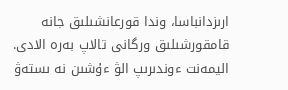ارىزدانباسا، وندا قورعانشىلىق جانە قامقورشىلىق ورگانى تالاپ بەرە الادى.
اليمەنت ءوندىرىپ الۋ ءۇشىن نە ىستەۋ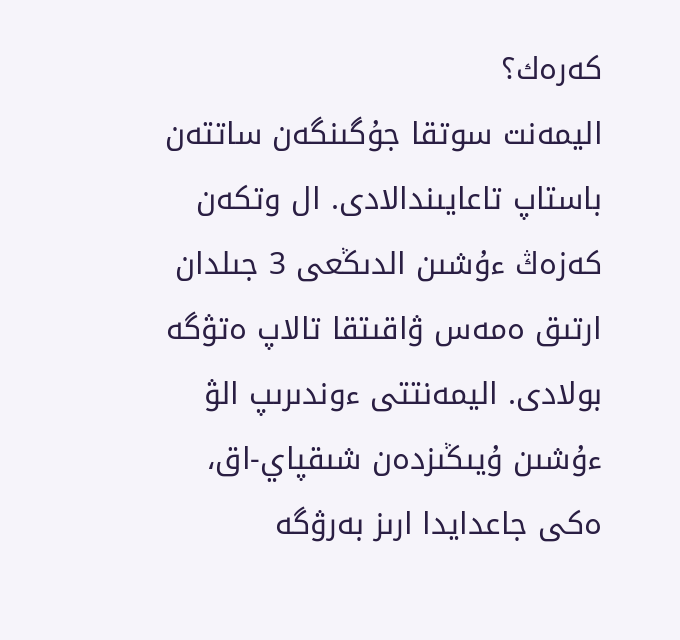كەرەك؟
اليمەنت سوتقا جۇگىنگەن ساتتەن باستاپ تاعايىندالادى. ال وتكەن كەزەڭ ءۇشىن الدىڭعى 3 جىلدان ارتىق ەمەس ۋاقىتقا تالاپ ەتۋگە بولادى. اليمەنتتى ءوندىرىپ الۋ ءۇشىن ۇيىڭىزدەن شىقپاي-اق، ەكى جاعدايدا ارىز بەرۋگە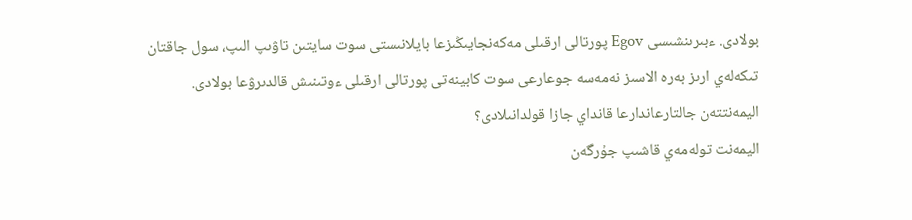بولادى. ءبىرىنشىسى Egov پورتالى ارقىلى مەكەنجايىڭىزعا بايلانىستى سوت سايتىن تاۋىپ الىپ، سول جاقتان تىكەلەي ارىز بەرە الاسىز نەمەسە جوعارعى سوت كابينەتى پورتالى ارقىلى ءوتىنىش قالدىرۋعا بولادى.
اليمەنتتەن جالتارعاندارعا قانداي جازا قولدانىلادى؟
اليمەنت تولەمەي قاشىپ جۇرگەن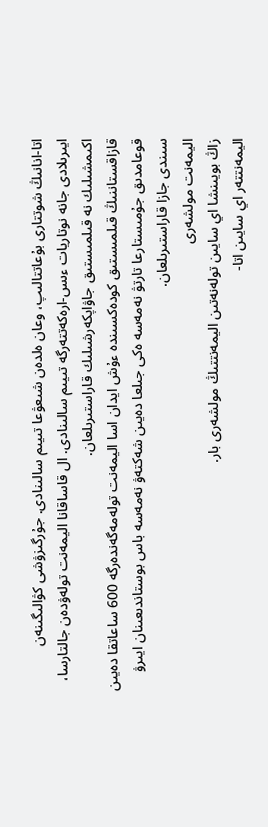اتا-انانىڭ شوتتارى بۇعاتتالىپ، وعان ەلدەن شىعۋعا تىيىم سالىنادى. جۇرگىزۋشى كۋالىگىنەن ايىرىلادى جانە نوتاريات ءىس-ارەكەتتەرگە تىيىم سالىنادى. ال قاساقانا اليمەنت تولەۋدەن جالتارسا، اكىمشىلىك نە قىلمىستىق جاۋاپكەرشىلىك قاراستىرىلعان.
قازاقستاننىڭ قىلمىستىق كودەكسىندە ءۇش ايدان اسا اليمەنت تولەمەگەندەرگە 600 ساعاتقا دەيىن قوعامدىق جۇمىستارعا تارتۋ نەمەسە ەكى جىلعا دەيىن شەكتەۋ نەمەسە باس بوستاندىعىنان ايىرۋ سىندى جازا قاراستىرىلعان.
اليمەنت مولشەرى
زاڭ بويىنشا اي سايىن تولەنەتىن اليمەنتتىڭ مولشەرى بار.
اليمەنتتەر اي سايىن اتا-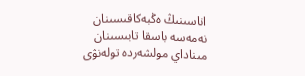اناسىنىڭ ەڭبەكاقىسىنان نەمەسە باسقا تابىسىنان مىناداي مولشەردە تولەنۋى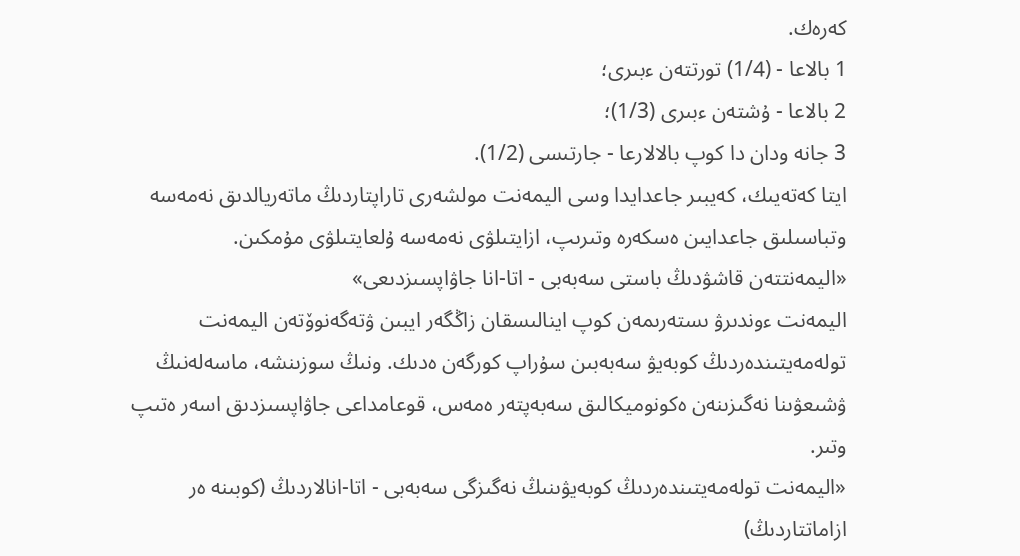كەرەك.
1 بالاعا - (1/4) تورتتەن ءبىرى؛
2 بالاعا - ۇشتەن ءبىرى (1/3)؛
3 جانە ودان دا كوپ بالالارعا - جارتىسى (1/2).
ايتا كەتەيىك، كەيبىر جاعدايدا وسى اليمەنت مولشەرى تاراپتاردىڭ ماتەريالدىق نەمەسە وتباسىلىق جاعدايىن ەسكەرە وتىرىپ، ازايتىلۋى نەمەسە ۇلعايتىلۋى مۇمكىن.
«اليمەنتتەن قاشۋدىڭ باستى سەبەبى - اتا-انا جاۋاپسىزدىعى»
اليمەنت ءوندىرۋ ىستەرىمەن كوپ اينالىسقان زاڭگەر ايبىن ۋتەگەنوۆتەن اليمەنت تولەمەيتىندەردىڭ كوبەيۋ سەبەبىن سۇراپ كورگەن ەدىك. ونىڭ سوزىنشە، ماسەلەنىڭ ۋشىعۋىنا نەگىزىنەن ەكونوميكالىق سەبەپتەر ەمەس، قوعامداعى جاۋاپسىزدىق اسەر ەتىپ وتىر.
«اليمەنت تولەمەيتىندەردىڭ كوبەيۋىنىڭ نەگىزگى سەبەبى - اتا-انالاردىڭ (كوبىنە ەر ازاماتتاردىڭ)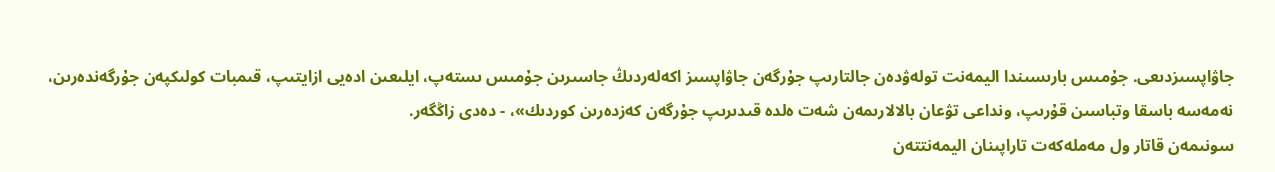جاۋاپسىزدىعى. جۇمىس بارىسىندا اليمەنت تولەۋدەن جالتارىپ جۇرگەن جاۋاپسىز اكەلەردىڭ جاسىرىن جۇمىس ىستەپ، ايلىعىن ادەيى ازايتىپ، قىمبات كولىكپەن جۇرگەندەرىن، نەمەسە باسقا وتباسىن قۇرىپ، ونداعى تۋعان بالالارىمەن شەت ەلدە قىدىرىپ جۇرگەن كەزدەرىن كوردىك»، - دەدى زاڭگەر.
سونىمەن قاتار ول مەملەكەت تاراپىنان اليمەنتتەن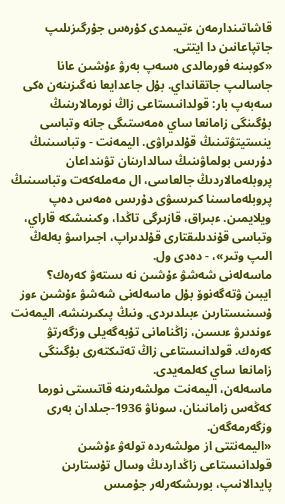قاشاتىندارمەن ءتيىمدى كۇرەس جۇرگىزىلىپ جاتپاعانىن دا ايتتى.
«كوبىنە فورمالدى ەسەپ بەرۋ ءۇشىن عانا جاسالىپ جاتقانداي. بۇل جاعدايعا نەگىزىنەن ەكى سەبەپ بار: قولدانىستاعى زاڭ نورمالارىنىڭ بۇگىنگى زامانعا ساي ەمەستىگى جانە وتباسى ينستيتۋتىنىڭ قۇلدىراۋى. اليمەنت - وتباسىنىڭ دۇرىس بولماۋىنىڭ سالدارىنان تۋىنداعان پروبلەمالاردىڭ جالعاسى، ال مەملەكەت وتباسىنىڭ پروبلەماسىنا كىرىسۋى دۇرىس ەمەس دەپ ويلايمىن. ءبىراق، قازىرگى تاڭدا، وكىنىشكە قاراي، وتباسى قۇندىلىقتارى قۇلدىراپ، اجىراسۋ بەلەڭ الىپ وتىر»، - دەدى ول.
ماسەلەنى شەشۋ ءۇشىن نە ىستەۋ كەرەك؟
ايبىن ۋتەگەنوۆ بۇل ماسەلەنى شەشۋ ءۇشىن ءوز ۇسىنىستارىن ءبىلدىردى. ونىڭ پىكىرىنشە، اليمەنت ءوندىرۋ ءىسىن، زاڭنامانى تۇبەگەيلى وزگەرتۋ كەرەك. قولدانىستاعى زاڭ تەتىكتەرى بۇگىنگى زامانعا ساي كەلمەيدى.
ماسەلەن، اليمەنت مولشەرىنە قاتىستى نورما كەڭەس زامانىنان، سوناۋ 1936-جىلدان بەرى وزگەرمەگەن.
«اليمەنتتى از مولشەردە تولەۋ ءۇشىن قولدانىستاعى زاڭداردىڭ وسال تۇستارىن پايدالانىپ، بورىشكەرلەر جۇمىس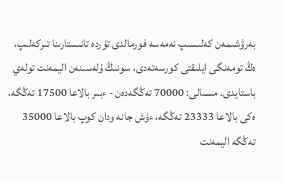بەرۋشىمەن كەلىسىپ نەمەسە فورمالدى تۇردە تانىستارىنا تىركەلىپ، ەڭ تومەنگى ايلىقتى كورسەتەدى، سونىڭ ۇلەسىنەن اليمەنت تولەي باستايدى. مىسالى: 70000 تەڭگەدەن - ءبىر بالاعا 17500 تەڭگە، ەكى بالاعا 23333 تەڭگە، ءۇش جانە ودان كوپ بالاعا 35000 تەڭگە اليمەنت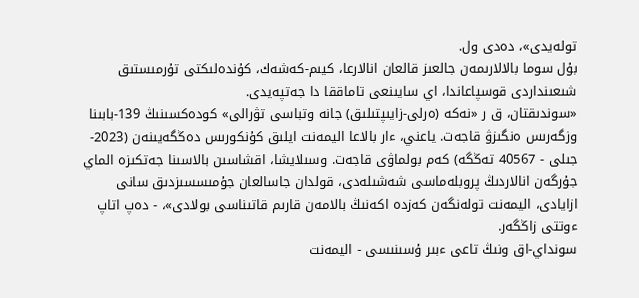تولەيدى»، دەدى ول.
بۇل سوما بالالارىمەن جالعىز قالعان انالارعا، كيىم-كەشەك، كۇندەلىكتى تۇرمىستىق شىعىنداردى قوسپاعاندا، اي سايىنعى تاماققا دا جەتپەيدى.
«سوندىقتان، ق ر «نەكە (ەرلى-زايىپتىلىق) جانە وتباسى تۋرالى» كودەكسىنىڭ 139-بابىنا وزگەرىس ەنگىزۋ قاجەت. ياعني، ءار بالاعا اليمەنت ايلىق كۇنكورىس دەڭگەيىنەن (2023-جىلى - 40567 تەڭگە) كەم بولماۋى قاجەت. وسىلايشا، اقشاسىن بالاسىنا جەتكىزە الماي جۇرگەن انالاردىڭ پروبلەماسى شەشىلەدى، قولدان جاسالعان جۇمىسسىزدىق سانى ازايادى، اليمەنت تولەنگەن كەزدە اكەنىڭ بالامەن قارىم قاتىناسى بولادى»، - دەپ اتاپ ءوتتى زاڭگەر.
سونداي-اق ونىڭ تاعى ءبىر ۇسىنىسى - اليمەنت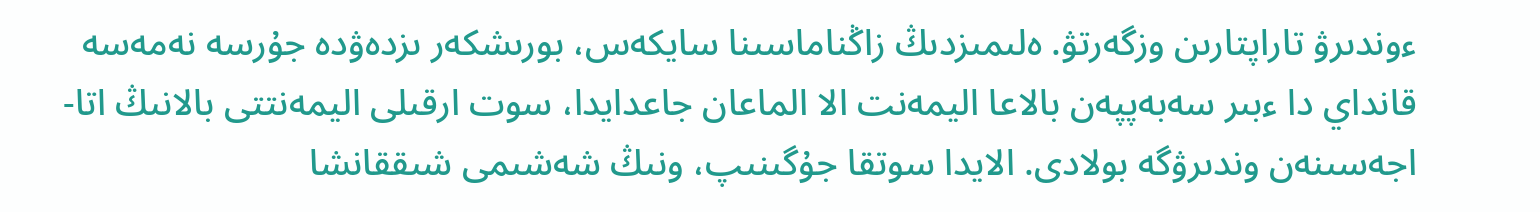ءوندىرۋ تاراپتارىن وزگەرتۋ. ەلىمىزدىڭ زاڭناماسىنا سايكەس، بورىشكەر ىزدەۋدە جۇرسە نەمەسە قانداي دا ءبىر سەبەپپەن بالاعا اليمەنت الا الماعان جاعدايدا، سوت ارقىلى اليمەنتتى بالانىڭ اتا-اجەسىنەن وندىرۋگە بولادى. الايدا سوتقا جۇگىنىپ، ونىڭ شەشىمى شىققانشا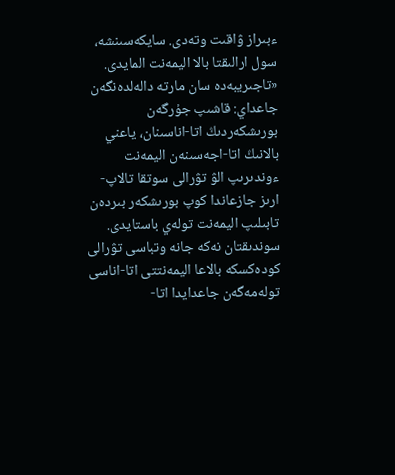ءبىراز ۋاقىت وتەدى. سايكەسىنشە، سول ارالىقتا بالا اليمەنت المايدى.
«تاجىريبەدە سان مارتە دالەلدەنگەن جاعداي: قاشىپ جۇرگەن بورىشكەردىڭ اتا-اناسىنان، ياعني بالانىڭ اتا-اجەسىنەن اليمەنت ءوندىرىپ الۋ تۋرالى سوتقا تالاپ-ارىز جازعاندا كوپ بورىشكەر بىردەن تابىلىپ اليمەنت تولەي باستايدى. سوندىقتان نەكە جانە وتباسى تۋرالى كودەكسكە بالاعا اليمەنتتى اتا-اناسى تولەمەگەن جاعدايدا اتا-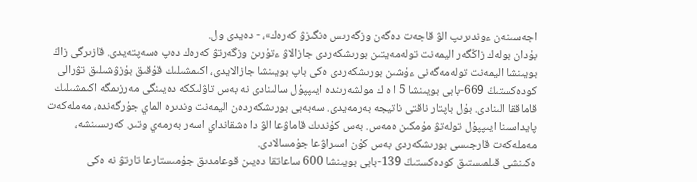اجەسىنەن ءوندىرىپ الۋ قاجەت دەگەن وزگەرىس ەنگىزۋ كەرەك»، - دەيدى ول.
بۇدان بولەك زاڭگەر اليمەنت تولەمەيتىن بورىشكەردى جازالاۋ ءتۇرىن وزگەرتۋ كەرەك دەپ ەسەپتەيدى. قازىرگى زاڭ بويىنشا اليمەنت تولەمەگەنى ءۇشىن بورىشكەردى ەكى باپ بويىنشا جازالايدى، اكىمشىلىك قۇقىق بۇزۋشىلىق تۋرالى كودەكستىڭ 669-بابى بويىنشا 5 ا ە ك مولشەرىندە ايىپپۇل سالىنادى نە بەس تاۋلىككە دەيىنگى مەرزىمگە اكىمشىلىك قاماققا الىنادى. بۇل باپتار ناقتى ناتيجە بەرمەيدى. سەبەبى بورىشكەردەن اليمەنت وندىرە الماي جۇرگەندە، مەملەكەت پايداسىنا ايىپپۇل تولەتۋ مۇمكىن ەمەس. بەس كۇندىك قاماۋعا الۋ دا ەشقانداي اسەر بەرمەي وتىر. كەرىسىنشە، مەملەكەت قارجىسى بورىشكەردى بەس كۇن اسىراۋعا جۇمسالادى.
ەكىنشى قىلمىستىق كودەكستىڭ 139-بابى بويىنشا 600 ساعاتقا دەيىن قوعامدىق جۇمىستارعا تارتۋ نە ەكى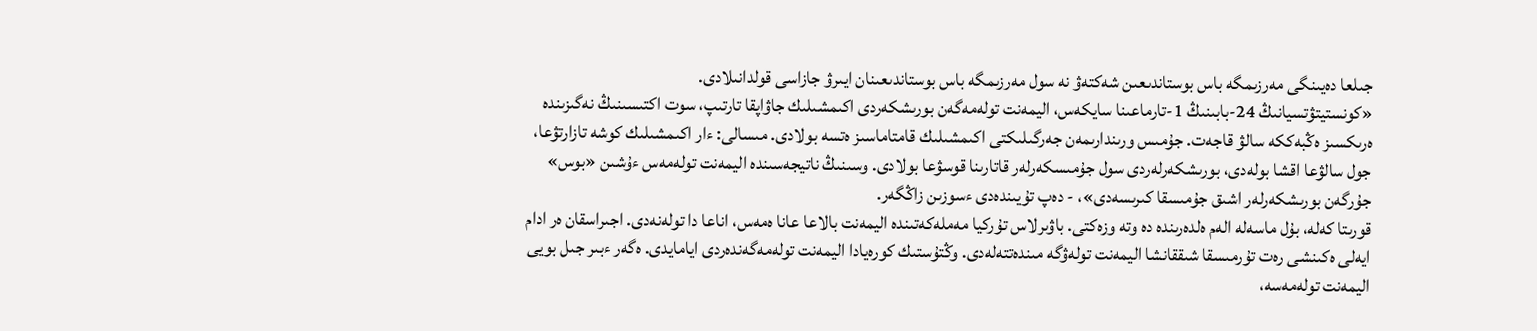جىلعا دەيىنگى مەرزىمگە باس بوستاندىعىن شەكتەۋ نە سول مەرزىمگە باس بوستاندىعىنان ايىرۋ جازاسى قولدانىلادى.
«كونستيتۋتسيانىڭ 24-بابىنىڭ 1-تارماعىنا سايكەس، اليمەنت تولەمەگەن بورىشكەردى اكىمشىلىك جاۋاپقا تارتىپ، سوت اكتىسىنىڭ نەگىزىندە ەرىكسىز ەڭبەككە سالۋ قاجەت. جۇمىس ورىندارىمەن جەرگىلىكتى اكىمشىلىك قامتاماسىز ەتسە بولادى. مىسالى: ءار اكىمشىلىك كوشە تازارتۋعا، جول سالۋعا اقشا بولەدى، بورىشكەرلەردى سول جۇمىسكەرلەر قاتارىنا قوسۋعا بولادى. وسىنىڭ ناتيجەسىندە اليمەنت تولەمەس ءۇشىن «بوس» جۇرگەن بورىشكەرلەر اشىق جۇمىسقا كىرىسەدى»، - دەپ تۇيىندەدى ءسوزىن زاڭگەر.
قورىتا كەلە، بۇل ماسەلە الەم ەلدەرىندە دە وتە وزەكتى. باۋىرلاس تۇركيا مەملەكەتىندە اليمەنت بالاعا عانا ەمەس، اناعا دا تولەنەدى. اجىراسقان ەر ادام ايەلى ەكىنشى رەت تۇرمىسقا شىققانشا اليمەنت تولەۋگە مىندەتتەلەدى. وڭتۇستىك كورەيادا اليمەنت تولەمەگەندەردى ايامايدى. ەگەر ءبىر جىل بويى اليمەنت تولەمەسە،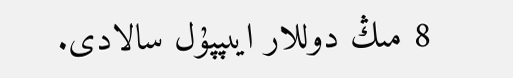8 مىڭ دوللار ايىپپۇل سالادى.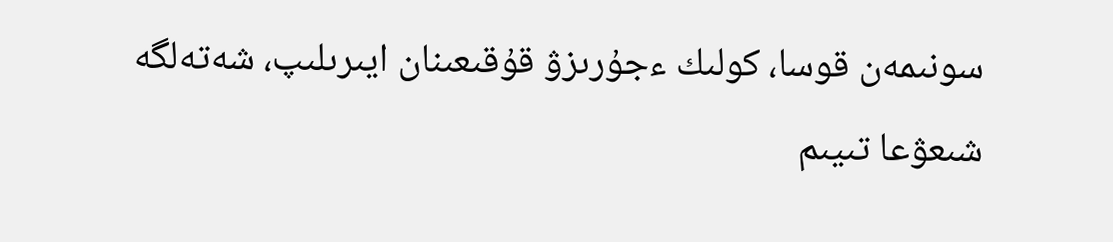سونىمەن قوسا، كولىك ءجۇرىزۋ قۇقىعىنان ايىرىلىپ، شەتەلگە شىعۋعا تىيىم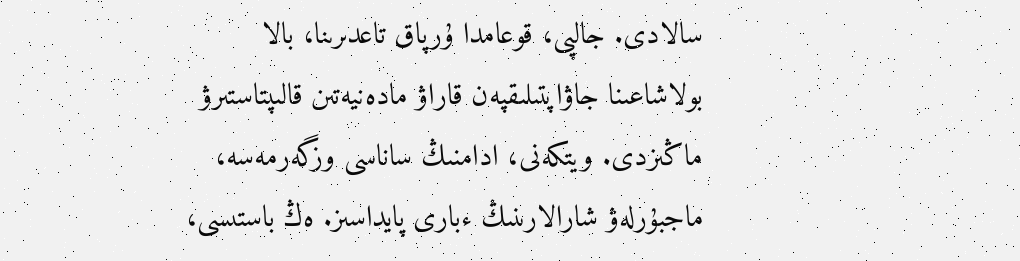سالادى. جالپى، قوعامدا ۇرپاق تاعدىرىنا، بالا بولاشاعىنا جاۋاپتىلىقپەن قاراۋ مادەنيەتىن قالىپتاستىرۋ ماڭىزدى. ويتكەنى، ادامنىڭ ساناسى وزگەرمەسە، ماجبۇرلەۋ شارالارىنىڭ ءبارى پايداسىز. ەڭ باستىسى،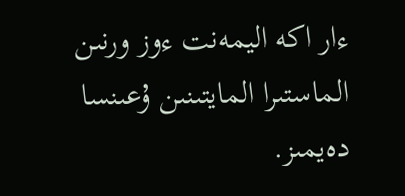ءار اكە اليمەنت ءوز ورنىن الماستىرا المايتىنىن ۇعىنسا دەيمىز.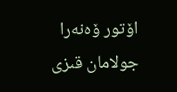اۆتور ۆەنەرا جولامان قىزى